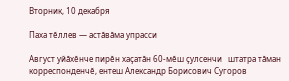Вторник, 10 декабря

Паха тĕллев — астăвăма упрасси

Август уйăхĕнче пирĕн хаçатăн 60-мĕш çулсенчи   штатра тăман корреспонденчĕ, ентеш Александр Борисович Сугоров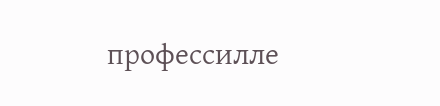профессилле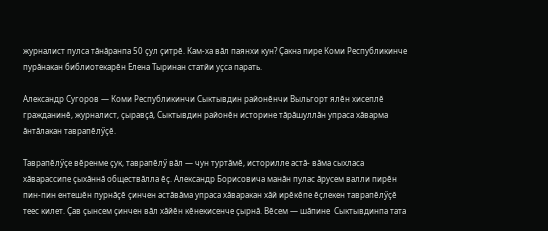журналист пулса тăнăранпа 50 çул çитрĕ. Кам-ха вăл паянхи кун? Çакна пире Коми Республикинче пурăнакан библиотекарĕн Елена Тыринан статйи уçса парать.

Александр Сугоров — Коми Республикинчи Сыктывдин районĕнчи Выльгорт ялĕн хисеплĕ гражданинĕ, журналист, çыравçă, Сыктывдин районĕн историне тăрăшуллăн упраса хăварма ăнтăлакан таврапĕлӳçĕ.

Таврапĕлӳçе вĕренме çук, таврапĕлӳ вăл — чун туртăмĕ, историлле астă- вăма сыхласа хăварассипе çыхăннă обществăлла ĕç. Александр Борисовича манăн пулас ăрусем валли пирĕн пин-пин ентешĕн пурнăçĕ çинчен астăвăма упраса хăваракан хăй ирĕкĕпе ĕçлекен таврапĕлӳçĕ теес килет. Çав çынсем çинчен вăл хăйĕн кĕнекисенче çырнă. Вĕсем — шăпине  Сыктывдинпа тата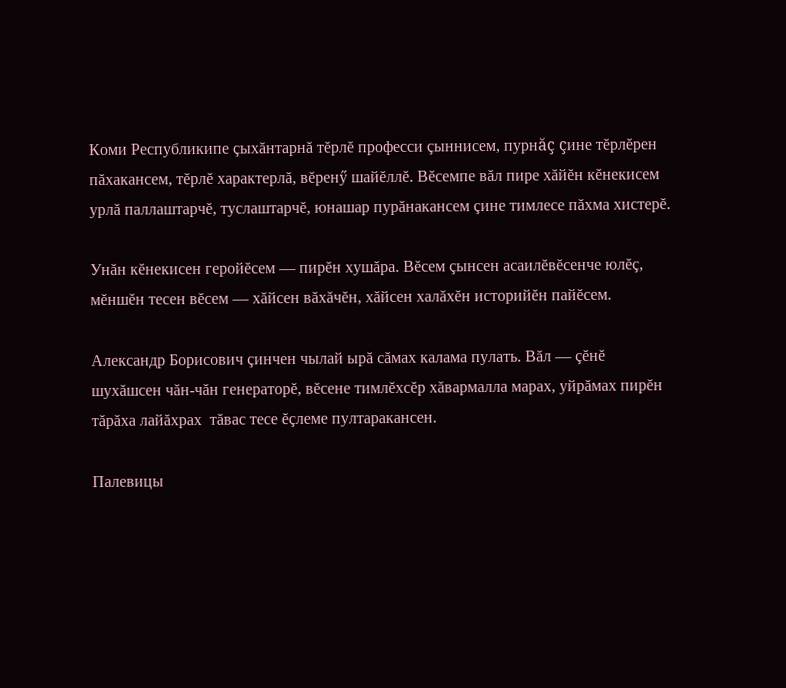Коми Республикипе çыхăнтарнă тĕрлĕ професси çыннисем, пурнăç çине тĕрлĕрен пăхакансем, тĕрлĕ характерлă, вĕренӳ шайĕллĕ. Вĕсемпе вăл пире хăйĕн кĕнекисем урлă паллаштарчĕ, туслаштарчĕ, юнашар пурăнакансем çине тимлесе пăхма хистерĕ.

Унăн кĕнекисен геройĕсем — пирĕн хушăра. Вĕсем çынсен асаилĕвĕсенче юлĕç, мĕншĕн тесен вĕсем — хăйсен вăхăчĕн, хăйсен халăхĕн историйĕн пайĕсем.

Александр Борисович çинчен чылай ырă сăмах калама пулать. Вăл — çĕнĕ шухăшсен чăн-чăн генераторĕ, вĕсене тимлĕхсĕр хăвармалла марах, уйрăмах пирĕн тăрăха лайăхрах  тăвас тесе ĕçлеме пултаракансен.

Палевицы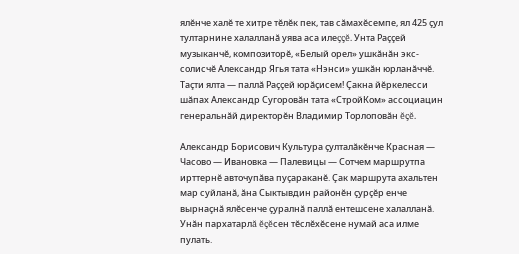ялĕнче халĕ те хитре тĕлĕк пек, тав сăмахĕсемпе, ял 425 çул тултарнине халалланă уява аса илеççĕ. Унта Раççей музыканчĕ, композиторĕ, «Белый орел» ушкăнăн экс-солисчĕ Александр Ягья тата «Нэнси» ушкăн юрланăччĕ. Таçти ялта — паллă Раççей юрăçисем! Çакна йĕркелесси шăпах Александр Сугоровăн тата «СтройКом» ассоциацин генеральнăй директорĕн Владимир Торлоповăн ĕçĕ.

Александр Борисович Культура çулталăкĕнче Красная — Часово — Ивановка — Палевицы — Сотчем маршрутпа ирттернĕ авточупăва пуçараканĕ. Çак маршрута ахальтен мар суйланă, ăна Сыктывдин районĕн çурçĕр енче вырнаçнă ялĕсенче çуралнă паллă ентешсене халалланă. Унăн пархатарлă ĕçĕсен тĕслĕхĕсене нумай аса илме пулать.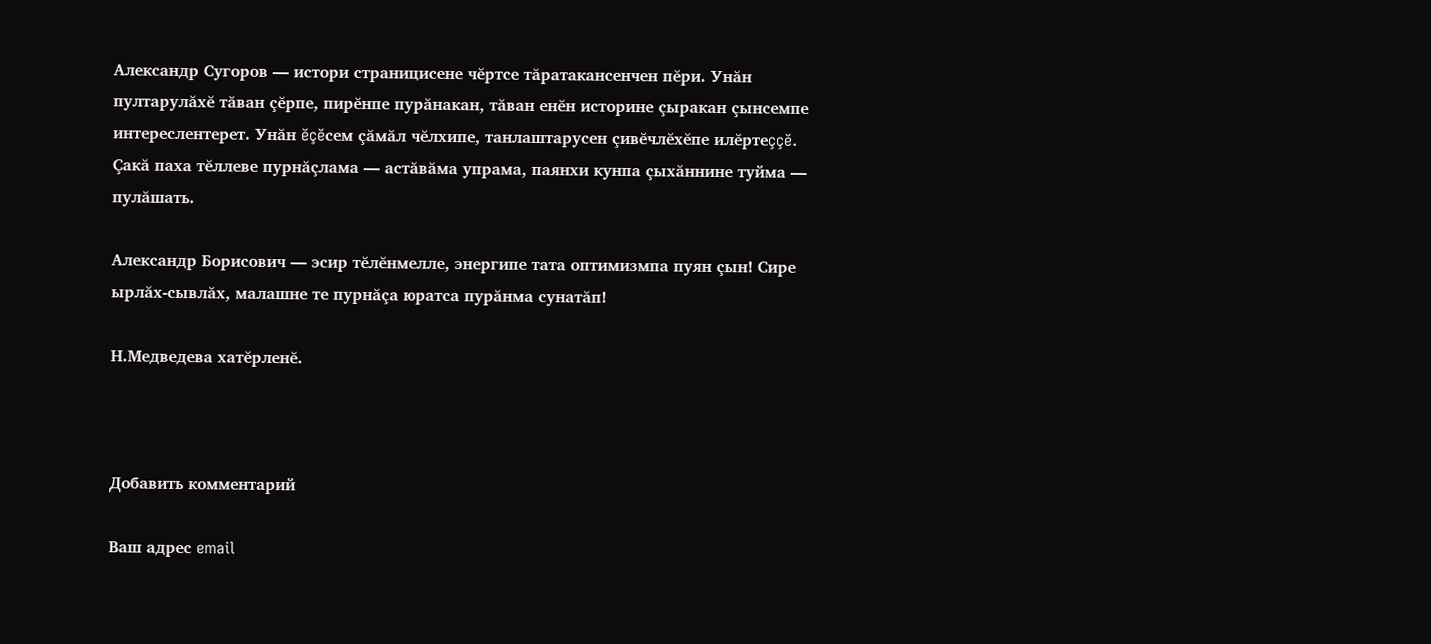Александр Сугоров — истори страницисене чĕртсе тăратакансенчен пĕри. Унăн пултарулăхĕ тăван çĕрпе, пирĕнпе пурăнакан, тăван енĕн историне çыракан çынсемпе интереслентерет. Унăн ĕçĕсем çăмăл чĕлхипе, танлаштарусен çивĕчлĕхĕпе илĕртеççĕ. Çакă паха тĕллеве пурнăçлама — астăвăма упрама, паянхи кунпа çыхăннине туйма — пулăшать.

Александр Борисович — эсир тĕлĕнмелле, энергипе тата оптимизмпа пуян çын! Сире ырлăх-сывлăх, малашне те пурнăçа юратса пурăнма сунатăп!

Н.Медведева хатĕрленĕ.



Добавить комментарий

Ваш адрес email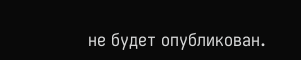не будет опубликован.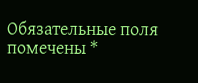Обязательные поля помечены *